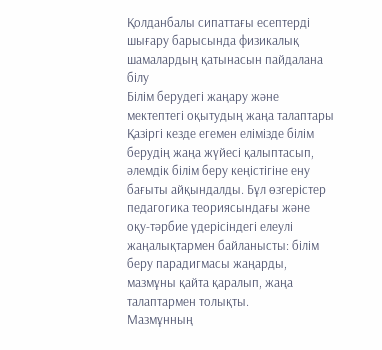Қолданбалы сипаттағы есептерді шығару барысында физикалық шамалардың қатынасын пайдалана білу
Білім берудегі жаңару және мектептегі оқытудың жаңа талаптары
Қазіргі кезде егемен елімізде білім берудің жаңа жүйесі қалыптасып, әлемдік білім беру кеңістігіне ену бағыты айқындалды. Бұл өзгерістер педагогика теориясындағы және оқу-тәрбие үдерісіндегі елеулі жаңалықтармен байланысты: білім беру парадигмасы жаңарды, мазмұны қайта қаралып, жаңа талаптармен толықты.
Мазмұнның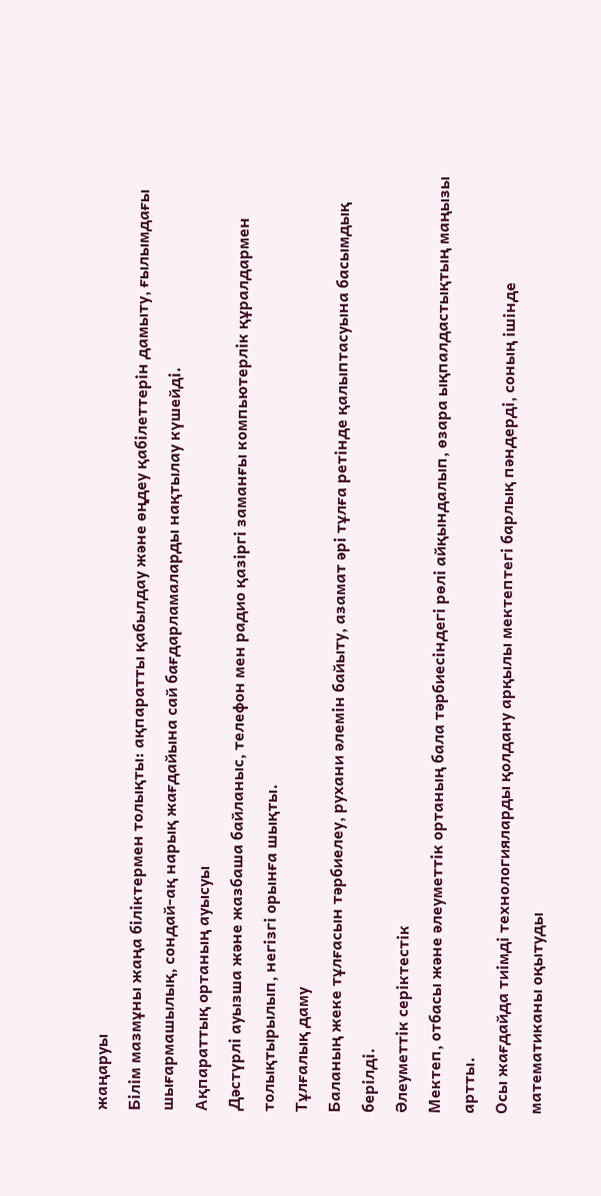жаңаруы
Білім мазмұны жаңа біліктермен толықты: ақпаратты қабылдау және өңдеу қабілеттерін дамыту, ғылымдағы шығармашылық, сондай-ақ нарық жағдайына сай бағдарламаларды нақтылау күшейді.
Ақпараттық ортаның ауысуы
Дәстүрлі ауызша және жазбаша байланыс, телефон мен радио қазіргі заманғы компьютерлік құралдармен толықтырылып, негізгі орынға шықты.
Тұлғалық даму
Баланың жеке тұлғасын тәрбиелеу, рухани әлемін байыту, азамат әрі тұлға ретінде қалыптасуына басымдық берілді.
Әлеуметтік серіктестік
Мектеп, отбасы және әлеуметтік ортаның бала тәрбиесіндегі рөлі айқындалып, өзара ықпалдастықтың маңызы артты.
Осы жағдайда тиімді технологияларды қолдану арқылы мектептегі барлық пәндерді, соның ішінде математиканы оқытуды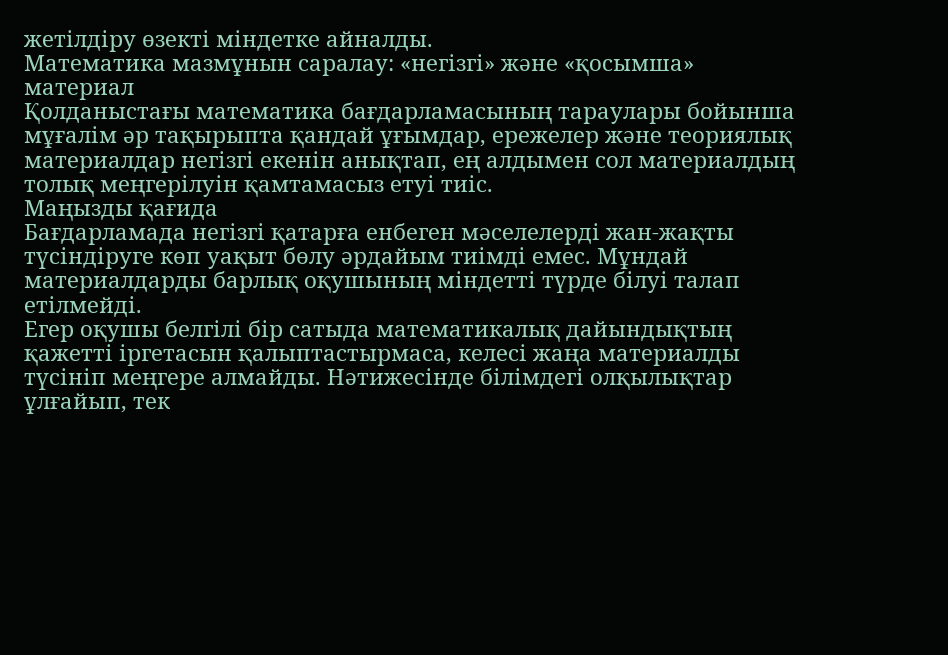жетілдіру өзекті міндетке айналды.
Математика мазмұнын саралау: «негізгі» және «қосымша» материал
Қолданыстағы математика бағдарламасының тараулары бойынша мұғалім әр тақырыпта қандай ұғымдар, ережелер және теориялық материалдар негізгі екенін анықтап, ең алдымен сол материалдың толық меңгерілуін қамтамасыз етуі тиіс.
Маңызды қағида
Бағдарламада негізгі қатарға енбеген мәселелерді жан-жақты түсіндіруге көп уақыт бөлу әрдайым тиімді емес. Мұндай материалдарды барлық оқушының міндетті түрде білуі талап етілмейді.
Егер оқушы белгілі бір сатыда математикалық дайындықтың қажетті іргетасын қалыптастырмаса, келесі жаңа материалды түсініп меңгере алмайды. Нәтижесінде білімдегі олқылықтар ұлғайып, тек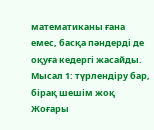математиканы ғана емес, басқа пәндерді де оқуға кедергі жасайды.
Мысал 1: түрлендіру бар, бірақ шешім жоқ
Жоғары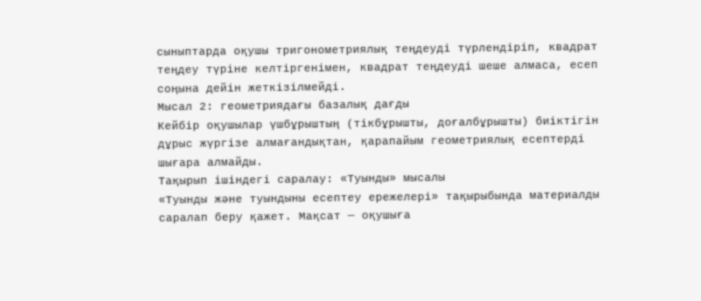сыныптарда оқушы тригонометриялық теңдеуді түрлендіріп, квадрат теңдеу түріне келтіргенімен, квадрат теңдеуді шеше алмаса, есеп соңына дейін жеткізілмейді.
Мысал 2: геометриядағы базалық дағды
Кейбір оқушылар үшбұрыштың (тікбұрышты, доғалбұрышты) биіктігін дұрыс жүргізе алмағандықтан, қарапайым геометриялық есептерді шығара алмайды.
Тақырып ішіндегі саралау: «Туынды» мысалы
«Туынды және туындыны есептеу ережелері» тақырыбында материалды саралап беру қажет. Мақсат — оқушыға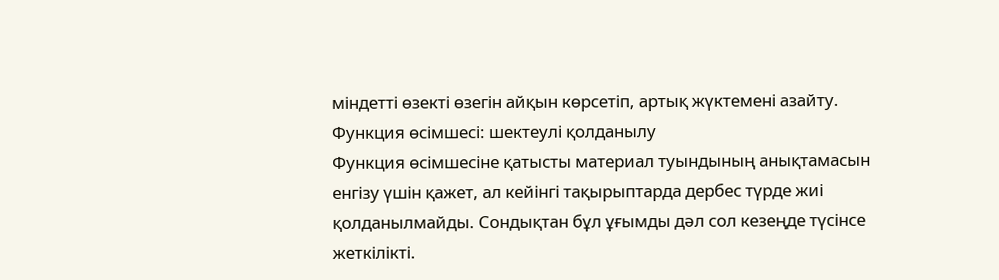міндетті өзекті өзегін айқын көрсетіп, артық жүктемені азайту.
Функция өсімшесі: шектеулі қолданылу
Функция өсімшесіне қатысты материал туындының анықтамасын енгізу үшін қажет, ал кейінгі тақырыптарда дербес түрде жиі қолданылмайды. Сондықтан бұл ұғымды дәл сол кезеңде түсінсе жеткілікті.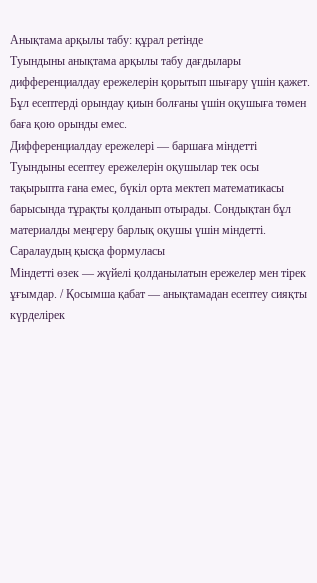Анықтама арқылы табу: құрал ретінде
Туындыны анықтама арқылы табу дағдылары дифференциалдау ережелерін қорытып шығару үшін қажет. Бұл есептерді орындау қиын болғаны үшін оқушыға төмен баға қою орынды емес.
Дифференциалдау ережелері — баршаға міндетті
Туындыны есептеу ережелерін оқушылар тек осы тақырыпта ғана емес, бүкіл орта мектеп математикасы барысында тұрақты қолданып отырады. Сондықтан бұл материалды меңгеру барлық оқушы үшін міндетті.
Саралаудың қысқа формуласы
Міндетті өзек — жүйелі қолданылатын ережелер мен тірек ұғымдар. / Қосымша қабат — анықтамадан есептеу сияқты күрделірек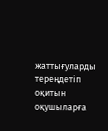жаттығуларды тереңдетіп оқитын оқушыларға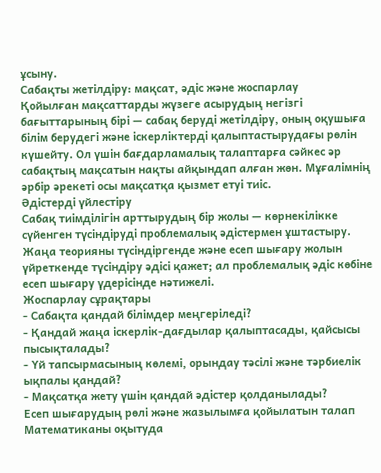ұсыну.
Сабақты жетілдіру: мақсат, әдіс және жоспарлау
Қойылған мақсаттарды жүзеге асырудың негізгі бағыттарының бірі — сабақ беруді жетілдіру, оның оқушыға білім берудегі және іскерліктерді қалыптастырудағы рөлін күшейту. Ол үшін бағдарламалық талаптарға сәйкес әр сабақтың мақсатын нақты айқындап алған жөн. Мұғалімнің әрбір әрекеті осы мақсатқа қызмет етуі тиіс.
Әдістерді үйлестіру
Сабақ тиімділігін арттырудың бір жолы — көрнекілікке сүйенген түсіндіруді проблемалық әдістермен ұштастыру. Жаңа теорияны түсіндіргенде және есеп шығару жолын үйреткенде түсіндіру әдісі қажет; ал проблемалық әдіс көбіне есеп шығару үдерісінде нәтижелі.
Жоспарлау сұрақтары
- Сабақта қандай білімдер меңгеріледі?
- Қандай жаңа іскерлік-дағдылар қалыптасады, қайсысы пысықталады?
- Үй тапсырмасының көлемі, орындау тәсілі және тәрбиелік ықпалы қандай?
- Мақсатқа жету үшін қандай әдістер қолданылады?
Есеп шығарудың рөлі және жазылымға қойылатын талап
Математиканы оқытуда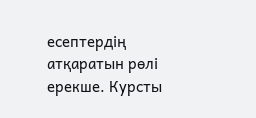есептердің атқаратын рөлі ерекше. Курсты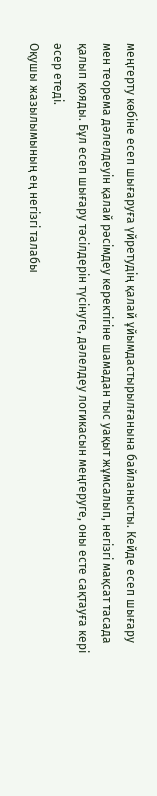меңгерту көбіне есеп шығаруға үйретудің қалай ұйымдастырылғанына байланысты. Кейде есеп шығару мен теорема дәлелдеуін қалай рәсімдеу керектігіне шамадан тыс уақыт жұмсалып, негізгі мақсат тасада қалып қояды. Бұл есеп шығару тәсілдерін түсінуге, дәлелдеу логикасын меңгеруге, оны есте сақтауға кері әсер етеді.
Оқушы жазылымының ең негізгі талабы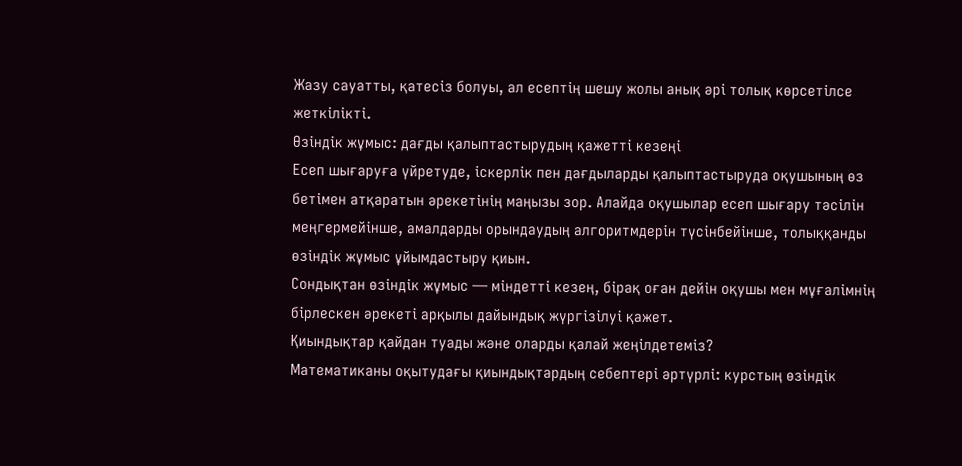Жазу сауатты, қатесіз болуы, ал есептің шешу жолы анық әрі толық көрсетілсе жеткілікті.
Өзіндік жұмыс: дағды қалыптастырудың қажетті кезеңі
Есеп шығаруға үйретуде, іскерлік пен дағдыларды қалыптастыруда оқушының өз бетімен атқаратын әрекетінің маңызы зор. Алайда оқушылар есеп шығару тәсілін меңгермейінше, амалдарды орындаудың алгоритмдерін түсінбейінше, толыққанды өзіндік жұмыс ұйымдастыру қиын.
Сондықтан өзіндік жұмыс — міндетті кезең, бірақ оған дейін оқушы мен мұғалімнің бірлескен әрекеті арқылы дайындық жүргізілуі қажет.
Қиындықтар қайдан туады және оларды қалай жеңілдетеміз?
Математиканы оқытудағы қиындықтардың себептері әртүрлі: курстың өзіндік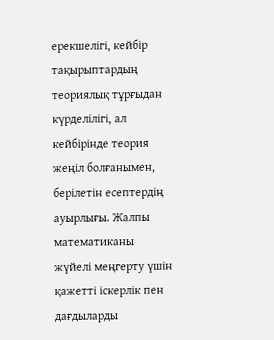ерекшелігі, кейбір тақырыптардың теориялық тұрғыдан күрделілігі, ал кейбірінде теория жеңіл болғанымен, берілетін есептердің ауырлығы. Жалпы математиканы жүйелі меңгерту үшін қажетті іскерлік пен дағдыларды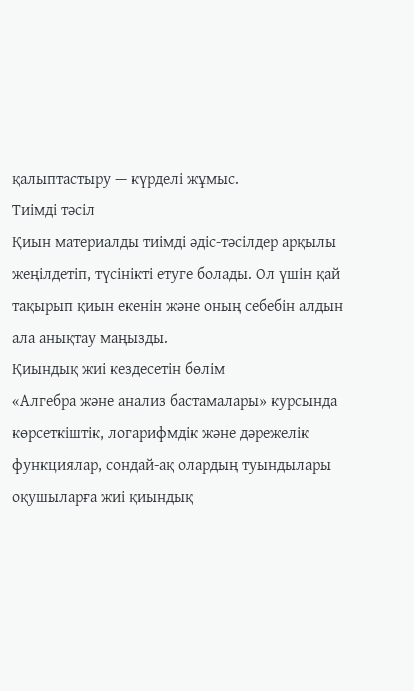қалыптастыру — күрделі жұмыс.
Тиімді тәсіл
Қиын материалды тиімді әдіс-тәсілдер арқылы жеңілдетіп, түсінікті етуге болады. Ол үшін қай тақырып қиын екенін және оның себебін алдын ала анықтау маңызды.
Қиындық жиі кездесетін бөлім
«Алгебра және анализ бастамалары» курсында көрсеткіштік, логарифмдік және дәрежелік функциялар, сондай-ақ олардың туындылары оқушыларға жиі қиындық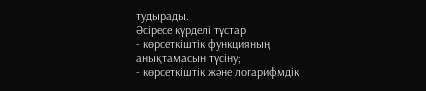тудырады.
Әсіресе күрделі тұстар
- көрсеткіштік функцияның анықтамасын түсіну;
- көрсеткіштік және логарифмдік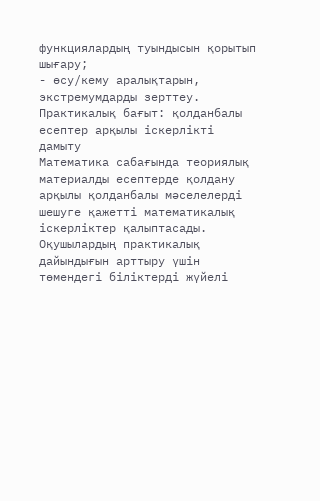функциялардың туындысын қорытып шығару;
- өсу/кему аралықтарын, экстремумдарды зерттеу.
Практикалық бағыт: қолданбалы есептер арқылы іскерлікті дамыту
Математика сабағында теориялық материалды есептерде қолдану арқылы қолданбалы мәселелерді шешуге қажетті математикалық іскерліктер қалыптасады. Оқушылардың практикалық дайындығын арттыру үшін төмендегі біліктерді жүйелі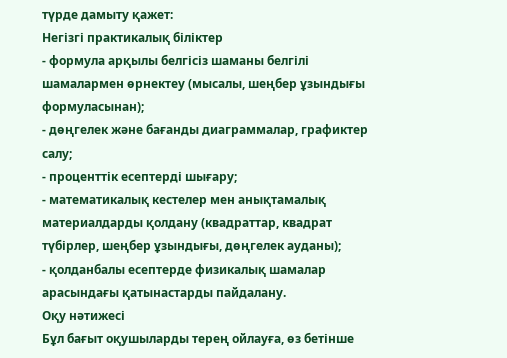түрде дамыту қажет:
Негізгі практикалық біліктер
- формула арқылы белгісіз шаманы белгілі шамалармен өрнектеу (мысалы, шеңбер ұзындығы формуласынан);
- дөңгелек және бағанды диаграммалар, графиктер салу;
- проценттік есептерді шығару;
- математикалық кестелер мен анықтамалық материалдарды қолдану (квадраттар, квадрат түбірлер, шеңбер ұзындығы, дөңгелек ауданы);
- қолданбалы есептерде физикалық шамалар арасындағы қатынастарды пайдалану.
Оқу нәтижесі
Бұл бағыт оқушыларды терең ойлауға, өз бетінше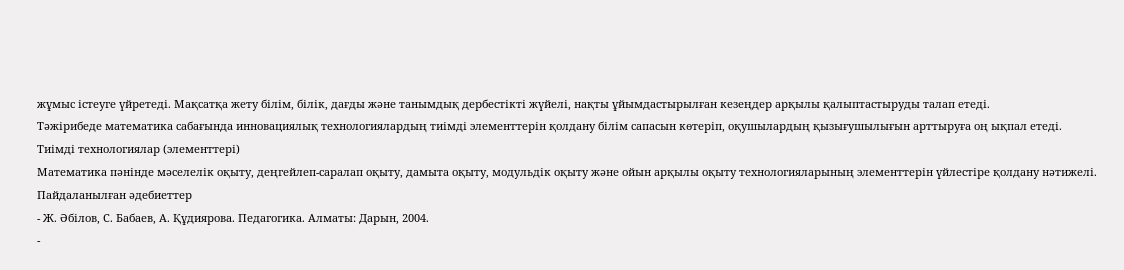жұмыс істеуге үйретеді. Мақсатқа жету білім, білік, дағды және танымдық дербестікті жүйелі, нақты ұйымдастырылған кезеңдер арқылы қалыптастыруды талап етеді.
Тәжірибеде математика сабағында инновациялық технологиялардың тиімді элементтерін қолдану білім сапасын көтеріп, оқушылардың қызығушылығын арттыруға оң ықпал етеді.
Тиімді технологиялар (элементтері)
Математика пәнінде мәселелік оқыту, деңгейлеп-саралап оқыту, дамыта оқыту, модульдік оқыту және ойын арқылы оқыту технологияларының элементтерін үйлестіре қолдану нәтижелі.
Пайдаланылған әдебиеттер
- Ж. Әбілов, С. Бабаев, А. Құдиярова. Педагогика. Алматы: Дарын, 2004.
-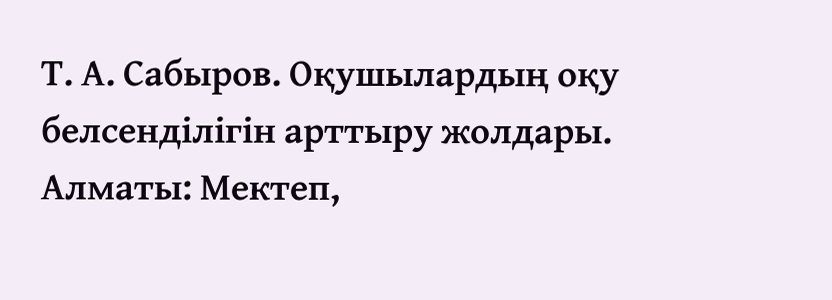Т. А. Сабыров. Оқушылардың оқу белсенділігін арттыру жолдары. Алматы: Мектеп,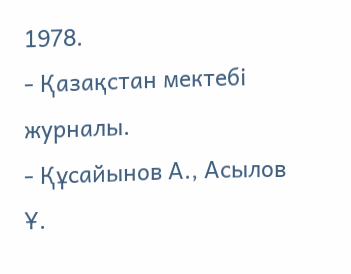1978.
- Қазақстан мектебі журналы.
- Құсайынов А., Асылов Ұ.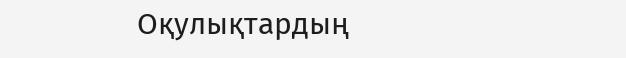Оқулықтардың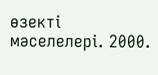өзекті мәселелері. 2000.